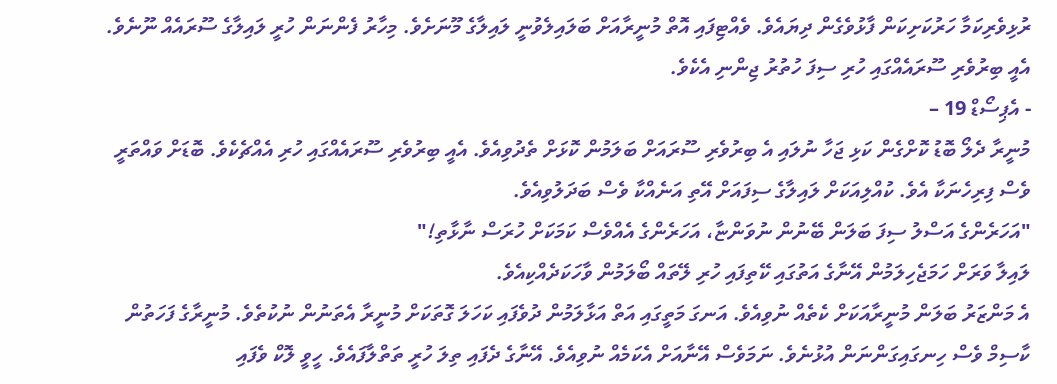ރުޅިވެރިކަމާ ހަރުކަށިކަން ފާޅުވެގެން ދިޔައެވެ. ވެއްޓިފައި އޮތް މުނީރާއަށް ބަލައިލެވުނީ ލައިލާގެ މޫނަށެވެ. މިހާރު ފެންނަން ހުރީ ލައިލާގެ ސޫރައެއް ނޫނެވެ. އެއީ ބިރުވެރި ސޫރައެއްގައި ހުރި ސިފަ ހުތުރު ޖިންނި އެކެވެ.
- އެޕިސޯޑް 19 –
މުނީރާ ދެލޯ ބޮޑު ކޮށްގެން ކަޅި ޖަހާ ނުލައި އެ ބިރުވެރި ސޫރައަށް ބަލަމުން ކޮޅަށް ތެދުވިއެވެ. އެއީ ބިރުވެރި ސޫރައެއްގައި ހުރި އެއްޗެކެވެ. ބޮޑަށް ވައްތަރީ ވެސް ފިރިހެނަކާ އެވެ. ކުއްލިއަކަށް ލައިލާގެ ސިފައަށް އޭތި އަނެއްކާ ވެސް ބަދަލުވިއެވެ.
"އަހަރެންގެ އަސްލު ސިފަ ބަލަން ބޭނުން ނުވަންޏާ، އަހަރެންގެ އެއްވެސް ކަމަކަށް ހުރަސް ނާޅާތި!"
ލައިލާ ވަރަށް ހަމަޖެހިލަމުން އޭނާގެ އަތުގައި ކޭތިފައި ހުރި ލޭތައް ބޯލަމުން ވާހަކަދެއްކިއެވެ.
އެ މަންޒަރު ބަލަން މުނީރާއަކަށް ކެތެއް ނުވިއެވެ. އަނގަ މަތީގައި އަތް އަޅާލަމުން ދުވެފައި ކަހަލަ ގޮތަކަށް މުނީރާ އެތަނުން ނުކުތެވެ. މުނީރާގެ ފަހަތުން ކާސިމް ވެސް ހިނގައިގަންނަން އުޅުނެވެ. ނަމަވެސް އޭނާއަށް އެކަމެއް ނުވިއެވެ. އޭނާގެ ދެފައި ތިލަ ހުރީ ތަތްލާފައެވެ. ހީވީ ލޮކް ވެފައި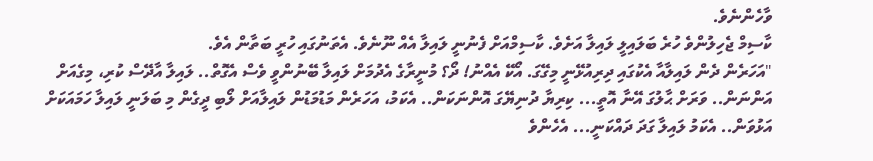ވާހެންނެވެ.
ކާސިމް ޖެހިލުންވެ ހުރެ ބަލައިލީ ލައިލާ އަށެވެ. ކާސިމްއަށް ފެނުނީ ލައިލާ އެއް ނޫނެވެ. އެތަނުގައި ހުރީ ބަތާން އެވެ.
"އަހަރެން ދެން ލައިލާއާ އެކުގައި ދިރިއުޅޭނީ މިގޭގަ. އޯކޭ އެއްނު! ދޯ؟ މުނީރާގެ އެދުމަށް ލައިލާ ބޭނުންވީ ވެސް އެގޮތް.. ލައިލާ އާދޭސް ކުރި، މިގެއަށް އަންނަން.. ވަރަށް ޙާލުގަ އޭނާ އޮތީ... ކިރިޔާ ދުނިޔޭގަ އޮންނަކަން.. އެކަމު، އަހަރެން މަޑުމަޑުން ލައިލާއަށް ލޯބި ދީގެން މި ބަލަނީ ލައިލާ ހަމައަކަށް އަޅުވަން.. އެކަމު ލައިލާ ގަދަ ދައްކަނީ... އެހެންވެ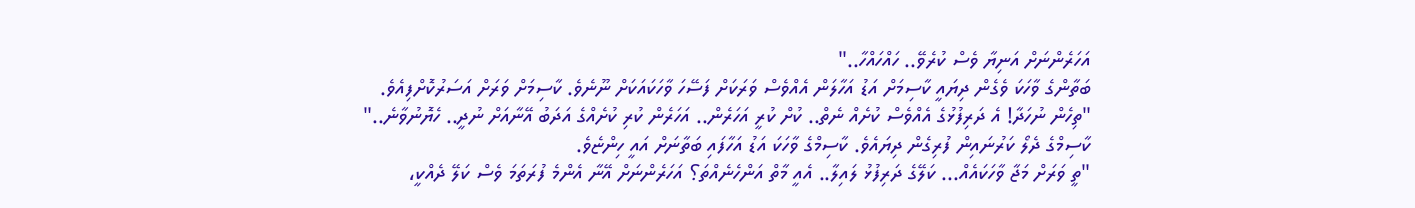އަހަރެންނަށް އަނިޔާ ވެސް ކުރެވޭ.. ހައްހައްހާ.."
ބަތާންގެ ވާހަކަ ވެގެން ދިޔައީ ކާސިމަށް އަޑު އަހާލަން އެއްވެސް ވަރަކަށް ފަސޭހަ ވާހަކައަކަށް ނޫނެވެ. ކާސިމަށް ވަރަށް އަސަރުކޮށްފިއެވެ.
"ތިހެން ނުހަދާ! އެ ދަރިފުޅުގެ އެއްވެސް ކުށެއް ނެތް.. ކުށް ކުރީ އަހަރެން.. އަހަރެން ކުރި ކުށެއްގެ އަދަބު އޭނާއަށް ނުދީ.. ހެޔޮނުވާނެ.."
ކާސިމްގެ ދެލޯ ކަރުނައިން ފުރިގެން ދިޔައެވެ. ކާސިމްގެ ވާހަކަ އަޑު އަހާފައި ބަތާނަށް އައީ ހިންޏެވެ.
"ތީ ވަރަށް މަޖާ ވާހަކައެއް... ކަލޭގެ ދަރިފުޅު ލައިލާ.. އެއީ މާތް އަންހެނެއްތަ؟ އަހަރެންނަށް އޭނާ އެންމެ ފުރަތަމަ ވެސް ކަލޭ ދެއްކީ،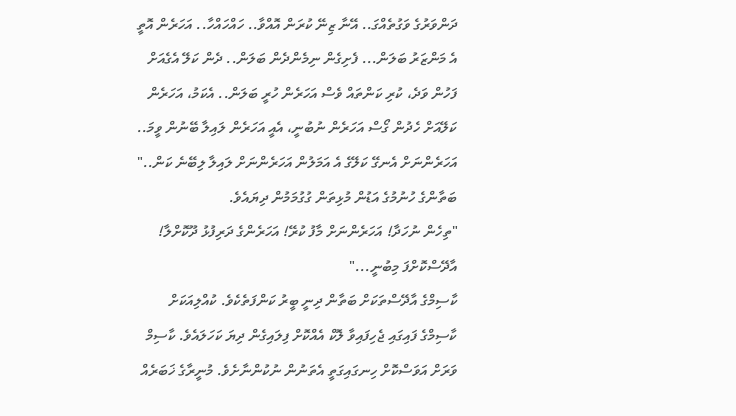ދަންވަރުގެ ވަގުތެއްގަ.. އޭނާ ޒިނޭ ކުރަން އޮއްވާ.. ހައްހައްހާ.. އަހަރެން އޮތީ އެ މަންޒަރު ބަލަން... ފެށިގެން ނިމެންދެން ބަލަން.. ދެން ކަލޭ އެގެއަށް ފަހުން ވަދެ، ކުރި ކަންތައް ވެސް އަހަރެން ހުރީ ބަލަން.. އެކަމު، އަހަރެން ކަލޭއަށް ހެދުން ގޯސް އަހަރެން ނުބުނީ، އެއީ އަހަރެން ލައިލާ ބޭނުން ވީމަ.. އަހަރެންނަށް އެނގޭ ކަލޭގެ އެ އަމަލުން އަހަރެންނަށް ލައިލާ ލިބޭނެ ކަން.." ބަތާންގެ ހުނުމުގެ އަޑުން މުޅިތަން ގުގުމަމުން ދިޔައެވެ.
"ތިހެން ނުހަދާ! އަހަރެންނަށް މާފު ކުރޭ! އަހަރެންގެ ދަރިފުޅު ދޫކޮށްލާ! އާދޭސްކޮށްފަ މިބުނީ..."
ކާސިމްގެ އާދޭސްތަކަށް ބަތާން ދިނީ ބީރު ކަންފަތެކެވެ. ކުއްލިއަކަށް ކާސިމްގެ ފައިގައި ޖެހިފައިވާ ލޮކް އެއްކޮށް ފިލައިގެން ދިޔަ ކަހަލައެވެ. ކާސިމް ވަރަށް އަވަސްކޮށް ހިނގައިގަތީ އެތަނުން ނުކުންނާށެވެ. މުނީރާގެ ޚަބަރެއް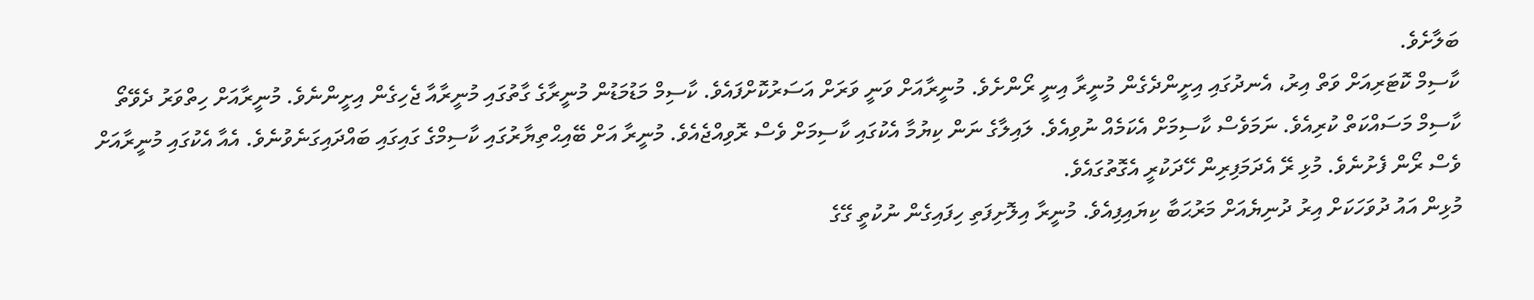ބަލާށެވެ.
ކާސިމް ކޮޓަރިއަށް ވަތް އިރު، އެނދުގައި އިށީންދެގެން މުނީރާ އިނީ ރޯންށެވެ. މުނީރާއަށް ވަނީ ވަރަށް އަސަރުކޮށްފައެވެ. ކާސިމް މަޑުމަޑުން މުނީރާގެ ގާތުގައި މުނީރާއާ ޖެހިގެން އިށީންނެވެ. މުނީރާއަށް ހިތްވަރު ދެވޭތޯ ކާސިމް މަސައްކަތް ކުރިއެވެ. ނަމަވެސް ކާސިމަށް އެކަމެއް ނުވިއެވެ. ލައިލާގެ ނަން ކިޔުމާ އެކުގައި ކާސިމަށް ވެސް ރޮވިއްޖެއެވެ. މުނީރާ އަށް ބޭއިޙްތިޔާރުގައި ކާސިމްގެ ގައިގައި ބައްދައިގަނެވުނެވެ. އެއާ އެކުގައި މުނީރާއަށް ވެސް ރޯން ފެށުނެވެ. މުޅި ރޭ އެދަމަފިރިން ހޭދަކުރީ އެގޮތުގައެވެ.
މުޅިން އައު ދުވަހަކަށް އިރު ދުނިޔެއަށް މަރުޙަބާ ކިޔައިފިއެވެ. މުނީރާ އިލޮށިފަތި ހިފައިގެން ނުކުތީ ގޭގެ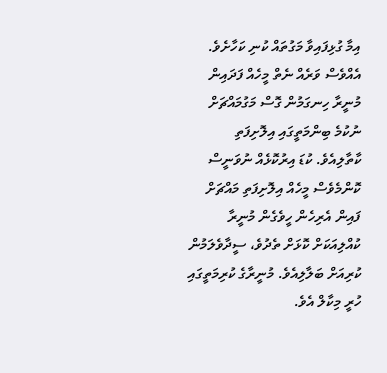އިމާ ގުޅިފައިވާ މަގުތައް ކުނި ކަހާށެވެ. އެއްވެސް ވަރެއް ނެތް މީހެއް ފަދައިން މުނީރާ ހިނގަމުން ގޮސް މަގުމައްޗަށް ނުކުމެ ބިންމަތީގައި އިލޮށިފަތި ކާތާލިއެވެ. ކުޑަ އިރުކޮޅެއް ނުވަނީސް ކޮންމެވެސް މީހެއް އިލޮށިފަތި މައްޗަށް ފައިން އެރިހެން ހީވެގެން މުނީރާ ކުއްލިއަކަށް ކޮޅަށް ތެދުވެ، ސީދާވެލަމުން ކުރިއަށް ބަލާލިއެވެ. މުނީރާގެ ކުރިމަތީގައި ހުރީ މިކާލް އެވެ.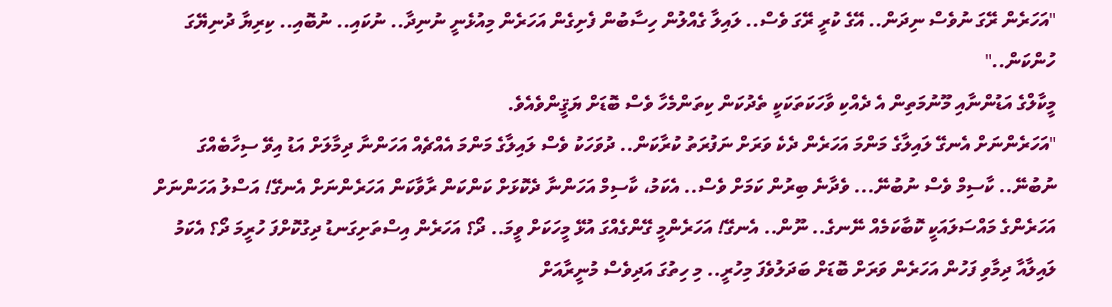"އަހަރެން ރޭގަ ނުވެސް ނިދަން.. އޭގެ ކުރީ ރޭގަ ވެސް.. ލައިލާ ގެއްލުން ހިސާބުން ފެށިގެން އަހަރެން މިއުޅެނީ ނުނިދާ.. ނުކައި.. ނުބޮއި.. ކިރިޔާ ދުނިޔޭގަ ހުންކަން.."
މީކާލްގެ އަޑުންނާއި މޫނުމަތިން އެ ދެއްކި ވާހަކަތަކަކީ ތެދުކަން ކިތަންމެހާ ވެސް ބޮޑަށް ޔަޤީންވެއެވެ.
"އަހަރެންނަށް އެނގޭ ލައިލާގެ މަންމަ އަހަރެން ދެކެ ވަރަށް ނަފުރަތު ކުރާކަން.. ދުވަހަކު ވެސް ލައިލާގެ މަންމަ އެއްޗެއް އަހަންނާ ދިމާލަށް އަޑު އިވޭ ސިހާބެއްގަ ނުބުނޭ.. ކާސިމް ވެސް ނުބުނޭ... ވެދާނެ ބިރުން ކަމަށް ވެސް.. އެކަމު، ކާސިމް އަހަންނާ ދެކޮޅަށް ކަންކަން ރާވާކަން އަހަރެންނަށް އެނގޭ! އަސްލު އަހަންނަށް އަހަރެންގެ މައްސަލައަކީ ކޮބާކަމެއް ނޭނގެ.. ނޫން.. އެނގޭ! އަހަރެންމީ ގޭންގެއްގަ އުޅޭ މީހަކަށް ވީމަ.. ދޯ؟ އަހަރެން އިސްތަށިގަނޑު ދިގުކޮށްފަ ހުރީމަ ދޯ؟ އެކަމު ލައިލާއާ ދިމާވި ފަހުން އަހަރެން ވަރަށް ބޮޑަށް ބަދަލުވެފަ މިހުރީ.. މި ހިތުގަ އަދިވެސް މުނީރާއަށް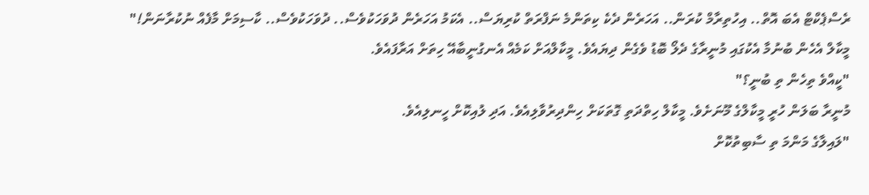ރެސްޕެކްޓް އެބަ އޮތް.. އިހުތިރާމް ކުރަން.. އަހަރެން ދެކެ ކިތަންމެ ނަފްރަތް ކުރިޔަސް.. އެކަމު އަހަރެން ދުވަހަކުވެސް.. ދުވަހަކުވެސް.. ކާސިމަށް މާފެއް ނުކުރާނަން!"
މީކާލް އެހެން ބުނުމާ އެކުގައި މުނީރާގެ ދެލޯ ބޮޑު ވެގެން ދިޔައެވެ. މީކާލްއަށް ކަމެއް އެނގުނީބާއޭ ހިތަށް އަރާފައެވެ.
"ކީއްވެ ތިހެން ތި ބުނީ؟"
މުނީރާ ބަލަން ހުރީ މީކާލްގެ މޫނަށެވެ. މީކާލް ހިތްދަތި ގޮތަކަށް ހިންދިރުވާލިއެވެ. އަދި ލުއިކޮށް ހީނލިއެވެ.
"ލައިލާގެ މަންމަ ތި ސާބިތުކޮށް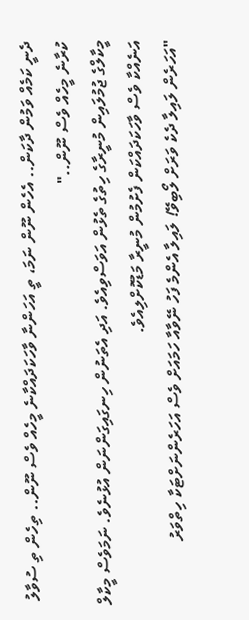ދެނީ ކަމެއް ވަމުން ދާކަން.. އެހެން ނޫން ނަމަ، ތީ އަހަންނާ ވާހަކަދައްކާނެ މީހެއް ވެސް ނޫން.. ތިހެން ތި ސުވާލު ކުރާނެ މީހެއް ވެސް ނޫން.."
މީކާލްގެ ޖުމުލައިން މުނީރާގެ ހިތުގެ ތެޅުން އަވަސްވިއެވެ. އަދި އެތަނުން ހިނގައިގަންނަން އުޅުނެވެ. ނަމަވެސް މީކާލް އަނެއްކާ ވެސް ވާހަކަދައްކަން ފެށުމުން މުނީރާ މަޑުކޮށްލިއެވެ.
"އަހަރެން ލައިލާ ދެކެ ވަރަށް ލޯބިވޭ! ލައިލާ އެންމެ ފަހު ނޭވާއާ ހަމައަށް ވެސް އަހަރެންނަށްޓަކާ ހިތްވަރު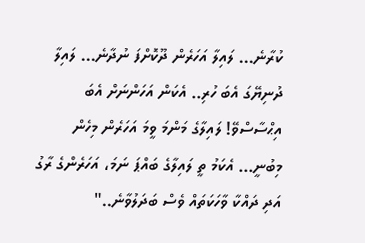ކުރާނެ... ލައިލާ އަހަރެން ދޫކޮށްފަ ނުދާނެ... ލައިލާ ދުނިޔޭގަ އެބަ ހުރި.. އެކަން އަހަންނަށް އެބަ އިޙްސާސްވޭ! ލައިލާގެ މަންމަ ވީމަ އަހަރެން މިހެން މިބުނީ... އެކަމު ތީ ލައިލާގެ ބައްޕަ ނަމަ، އަހަރެންގެ ރާގު އަދި ދައްކާ ވާހަކަތައް ވެސް ބަދަލުވާނެ.."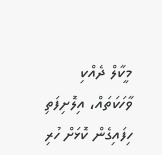މީކާލް ދެއްކި ވާހަކަތައް، އިލޮށިފަތި ހިފައިގެން ކޮޅަށް ހުރި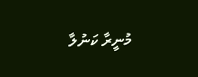މުނީރާ ކަނުލާ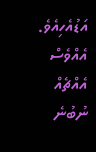އަޑުއެހިއެވެ. އެއްވެސް އެއްޗެއް ނުބުނެ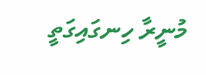މުނީރާ ހިނގައިގަތީ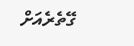ގޭތެރެއަށް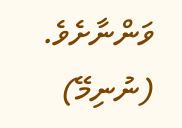ވަންނާށެވެ. (ނުނިމޭ)